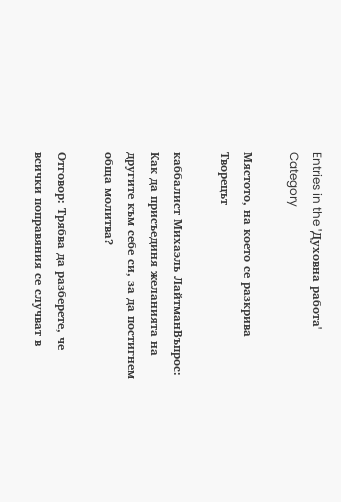Entries in the 'Духовна работа' Category

Мястото, на което се разкрива Творецът

каббалист Михаэль ЛайтманВъпрос: Как да присъединя желанията на другите към себе си, за да постигнем обща молитва?

Отговор: Трябва да разберете, че всички поправяния се случват в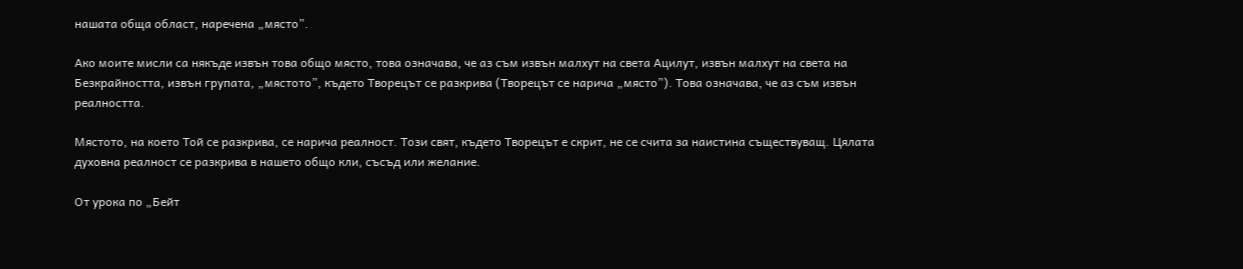нашата обща област, наречена „място”.

Ако моите мисли са някъде извън това общо място, това означава, че аз съм извън малхут на света Ацилут, извън малхут на света на Безкрайността, извън групата, „мястото”, където Творецът се разкрива (Творецът се нарича „място”). Това означава, че аз съм извън реалността.

Мястото, на което Той се разкрива, се нарича реалност. Този свят, където Творецът е скрит, не се счита за наистина съществуващ. Цялата духовна реалност се разкрива в нашето общо кли, съсъд или желание.

От урока по „Бейт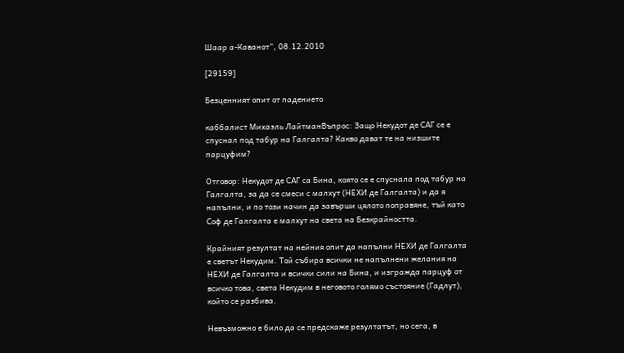Шаар а-Каванот”, 08.12.2010

[29159]

Безценният опит от падението

каббалист Михаэль ЛайтманВъпрос: Защо Некудот де САГ се е спуснал под табур на Галгалта? Какво дават те на низшите парцуфим?

Отговор: Некудот де САГ са Бина, която се е спуснала под табур на Галгалта, за да се смеси с малхут (НЕХИ де Галгалта) и да я напълни, и по този начин да завърши цялото поправяне, тъй като Соф де Галгалта е малхут на света на Безкрайността.

Крайният резултат на нейния опит да напълни НЕХИ де Галгалта е светът Некудим. Той събира всички не напълнени желания на НЕХИ де Галгалта и всички сили на Бина, и изгражда парцуф от всичко това, света Некудим в неговото голямо състояние (Гадлут), който се разбива.

Невъзможно е било да се предскаже резултатът, но сега, в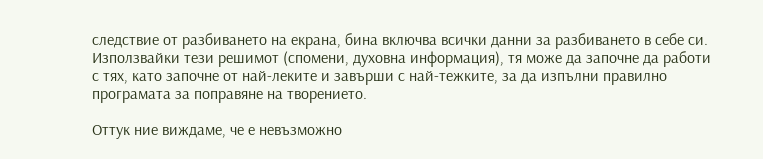следствие от разбиването на екрана, бина включва всички данни за разбиването в себе си. Използвайки тези решимот (спомени, духовна информация), тя може да започне да работи с тях, като започне от най-леките и завърши с най-тежките, за да изпълни правилно програмата за поправяне на творението.

Оттук ние виждаме, че е невъзможно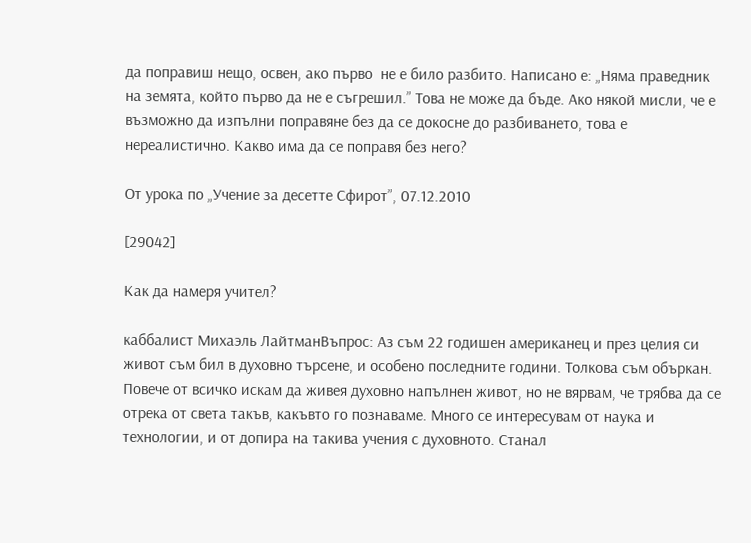да поправиш нещо, освен, ако първо  не е било разбито. Написано е: „Няма праведник на земята, който първо да не е съгрешил.” Това не може да бъде. Ако някой мисли, че е възможно да изпълни поправяне без да се докосне до разбиването, това е нереалистично. Какво има да се поправя без него?

От урока по „Учение за десетте Сфирот”, 07.12.2010

[29042]

Как да намеря учител?

каббалист Михаэль ЛайтманВъпрос: Аз съм 22 годишен американец и през целия си живот съм бил в духовно търсене, и особено последните години. Толкова съм объркан. Повече от всичко искам да живея духовно напълнен живот, но не вярвам, че трябва да се отрека от света такъв, какъвто го познаваме. Много се интересувам от наука и технологии, и от допира на такива учения с духовното. Станал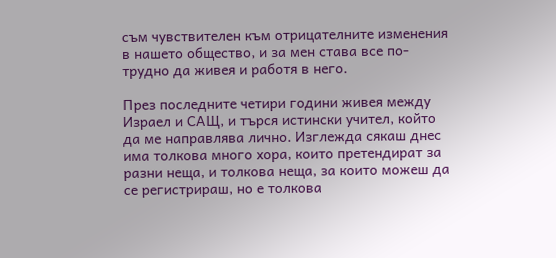съм чувствителен към отрицателните изменения в нашето общество, и за мен става все по-трудно да живея и работя в него.

През последните четири години живея между Израел и САЩ, и търся истински учител, който да ме направлява лично. Изглежда сякаш днес има толкова много хора, които претендират за разни неща, и толкова неща, за които можеш да се регистрираш, но е толкова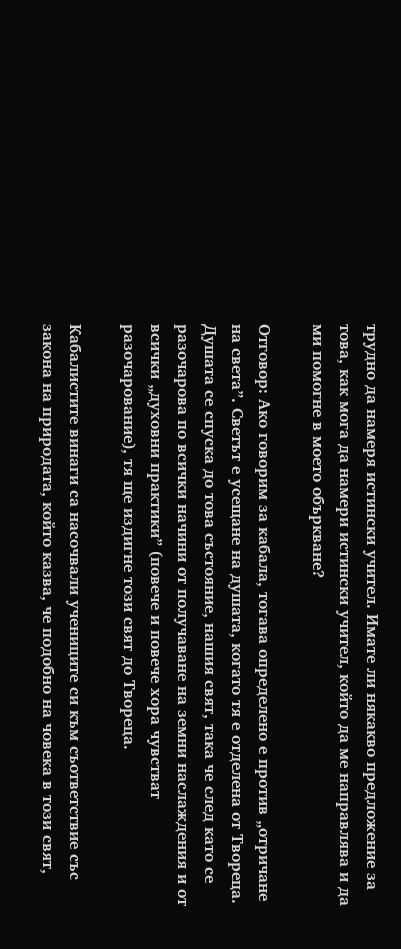трудно да намеря истински учител. Имате ли някакво предложение за това, как мога да намери истински учител, който да ме направлява и да ми помогне в моето объркване?

Отговор: Ако говорим за кабала, тогава определено е против „отричане на света”. Светът е усещане на душата, когато тя е отделена от Твореца. Душата се спуска до това състояние, нашия свят, така че след като се разочарова по всички начини от получаване на земни наслаждения и от всички „духовни практики” (повече и повече хора чувстват разочарование), тя ще издигне този свят до Твореца.

Кабалистите винаги са насочвали учениците си към съответствие със закона на природата, който казва, че подобно на човека в този свят,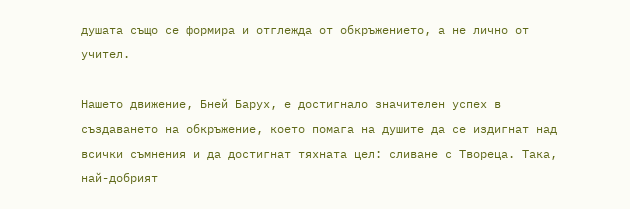душата също се формира и отглежда от обкръжението, а не лично от учител.

Нашето движение, Бней Барух, е достигнало значителен успех в създаването на обкръжение, което помага на душите да се издигнат над всички съмнения и да достигнат тяхната цел: сливане с Твореца. Така, най-добрият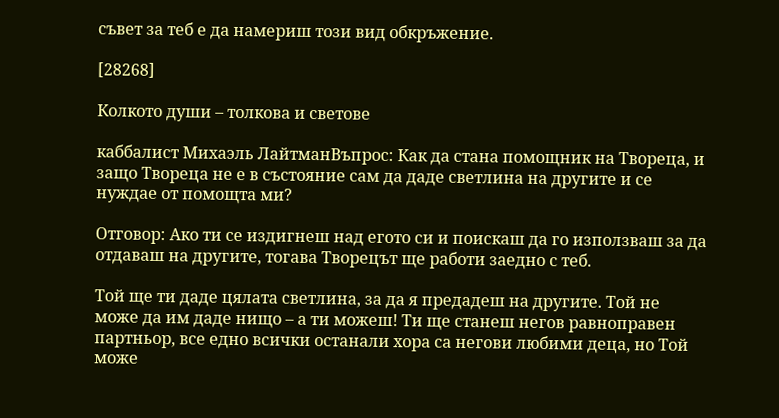съвет за теб е да намериш този вид обкръжение.

[28268]

Колкото души – толкова и светове

каббалист Михаэль ЛайтманВъпрос: Как да стана помощник на Твореца, и защо Твореца не е в състояние сам да даде светлина на другите и се нуждае от помощта ми?

Отговор: Ако ти се издигнеш над егото си и поискаш да го използваш за да отдаваш на другите, тогава Творецът ще работи заедно с теб.

Той ще ти даде цялата светлина, за да я предадеш на другите. Той не може да им даде нищо – а ти можеш! Ти ще станеш негов равноправен партньор, все едно всички останали хора са негови любими деца, но Той може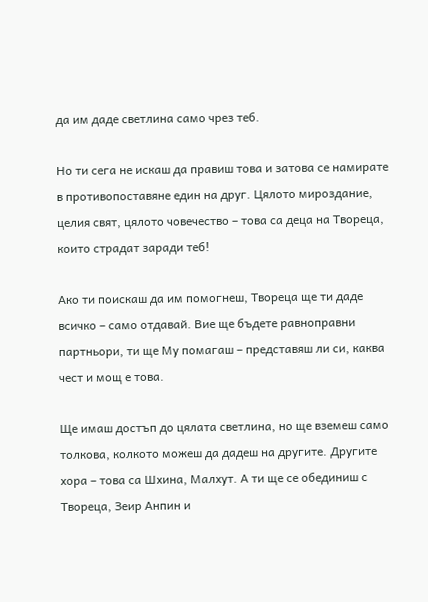да им даде светлина само чрез теб.

Но ти сега не искаш да правиш това и затова се намирате в противопоставяне един на друг. Цялото мироздание, целия свят, цялото човечество – това са деца на Твореца, които страдат заради теб!

Ако ти поискаш да им помогнеш, Твореца ще ти даде всичко – само отдавай. Вие ще бъдете равноправни партньори, ти ще Му помагаш – представяш ли си, каква чест и мощ е това.

Ще имаш достъп до цялата светлина, но ще вземеш само толкова, колкото можеш да дадеш на другите. Другите хора – това са Шхина, Малхут. А ти ще се обединиш с Твореца, Зеир Анпин и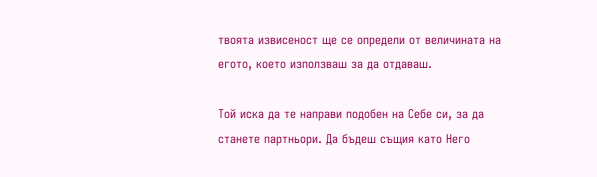твоята извисеност ще се определи от величината на егото, което използваш за да отдаваш.

Той иска да те направи подобен на Себе си, за да станете партньори. Да бъдеш същия като Него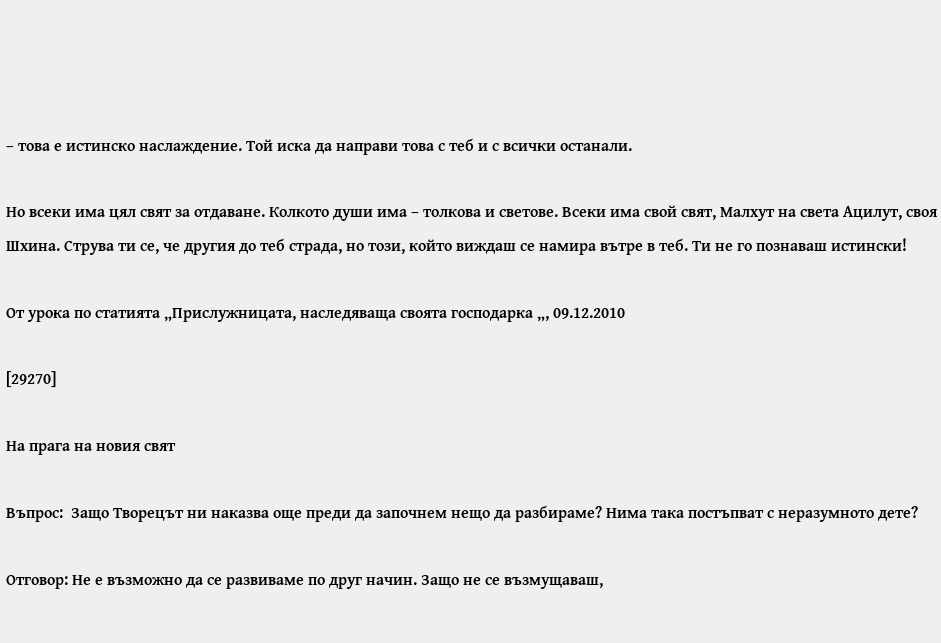– това е истинско наслаждение. Той иска да направи това с теб и с всички останали.

Но всеки има цял свят за отдаване. Колкото души има – толкова и светове. Всеки има свой свят, Малхут на света Ацилут, своя Шхина. Струва ти се, че другия до теб страда, но този, който виждаш се намира вътре в теб. Ти не го познаваш истински!

От урока по статията „Прислужницата, наследяваща своята господарка „, 09.12.2010

[29270]

На прага на новия свят

Въпрос:  Защо Творецът ни наказва още преди да започнем нещо да разбираме? Нима така постъпват с неразумното дете?

Отговор: Не е възможно да се развиваме по друг начин. Защо не се възмущаваш,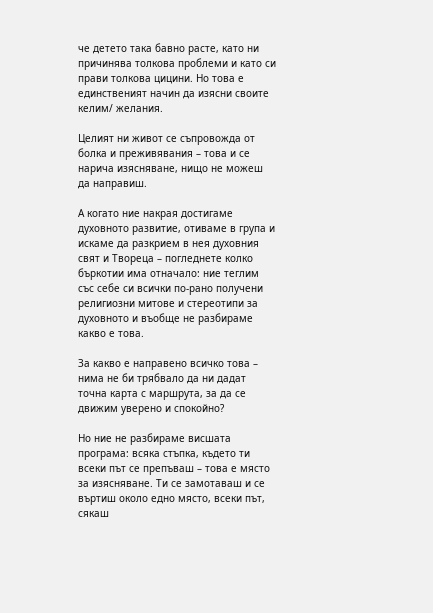че детето така бавно расте, като ни причинява толкова проблеми и като си прави толкова цицини. Но това е единственият начин да изясни своите келим/ желания.

Целият ни живот се съпровожда от болка и преживявания – това и се нарича изясняване, нищо не можеш да направиш.

А когато ние накрая достигаме духовното развитие, отиваме в група и искаме да разкрием в нея духовния свят и Твореца – погледнете колко бъркотии има отначало: ние теглим със себе си всички по-рано получени религиозни митове и стереотипи за духовното и въобще не разбираме какво е това.

За какво е направено всичко това – нима не би трябвало да ни дадат точна карта с маршрута, за да се движим уверено и спокойно?

Но ние не разбираме висшата програма: всяка стъпка, където ти всеки път се препъваш – това е място за изясняване. Ти се замотаваш и се въртиш около едно място, всеки път, сякаш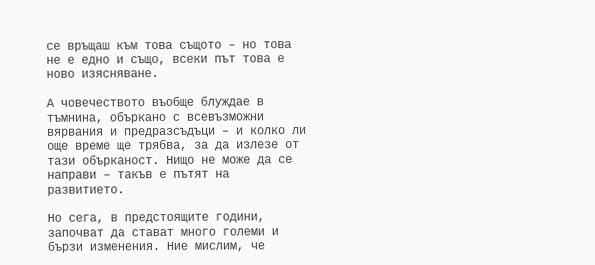се връщаш към това същото – но това не е едно и също, всеки път това е ново изясняване.

А човечеството въобще блуждае в тъмнина, объркано с всевъзможни вярвания и предразсъдъци – и колко ли още време ще трябва, за да излезе от тази обърканост. Нищо не може да се направи – такъв е пътят на развитието.

Но сега, в предстоящите години, започват да стават много големи и бързи изменения. Ние мислим, че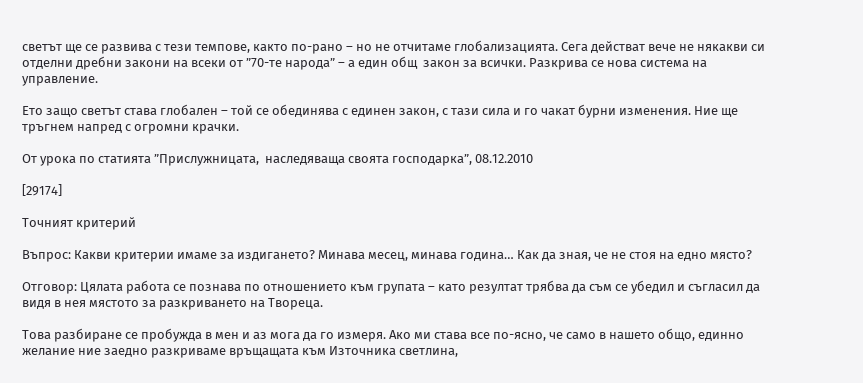светът ще се развива с тези темпове, както по-рано – но не отчитаме глобализацията. Сега действат вече не някакви си отделни дребни закони на всеки от ”70-те народа” – а един общ  закон за всички. Разкрива се нова система на управление.

Ето защо светът става глобален – той се обединява с единен закон, с тази сила и го чакат бурни изменения. Ние ще тръгнем напред с огромни крачки.

От урока по статията ”Прислужницата,  наследяваща своята господарка”, 08.12.2010

[29174]

Точният критерий

Въпрос: Какви критерии имаме за издигането? Минава месец, минава година… Как да зная, че не стоя на едно място?

Отговор: Цялата работа се познава по отношението към групата – като резултат трябва да съм се убедил и съгласил да видя в нея мястото за разкриването на Твореца.

Това разбиране се пробужда в мен и аз мога да го измеря. Ако ми става все по-ясно, че само в нашето общо, единно желание ние заедно разкриваме връщащата към Източника светлина,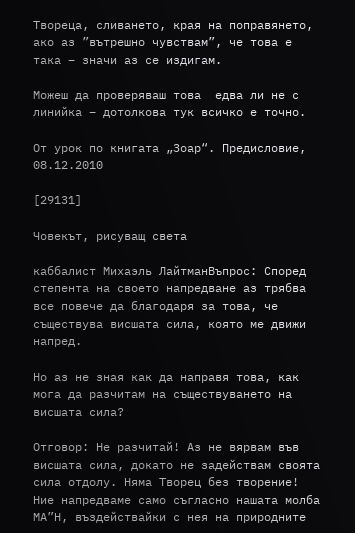Твореца, сливането, края на поправянето, ако аз ”вътрешно чувствам”, че това е така – значи аз се издигам.

Можеш да проверяваш това  едва ли не с линийка – дотолкова тук всичко е точно.

От урок по книгата „Зоар“. Предисловие, 08.12.2010

[29131]

Човекът, рисуващ света

каббалист Михаэль ЛайтманВъпрос: Според степента на своето напредване аз трябва все повече да благодаря за това, че съществува висшата сила, която ме движи напред.

Но аз не зная как да направя това, как мога да разчитам на съществуването на висшата сила?

Отговор: Не разчитай! Аз не вярвам във висшата сила, докато не задействам своята сила отдолу. Няма Творец без творение! Ние напредваме само съгласно нашата молба МА”Н, въздействайки с нея на природните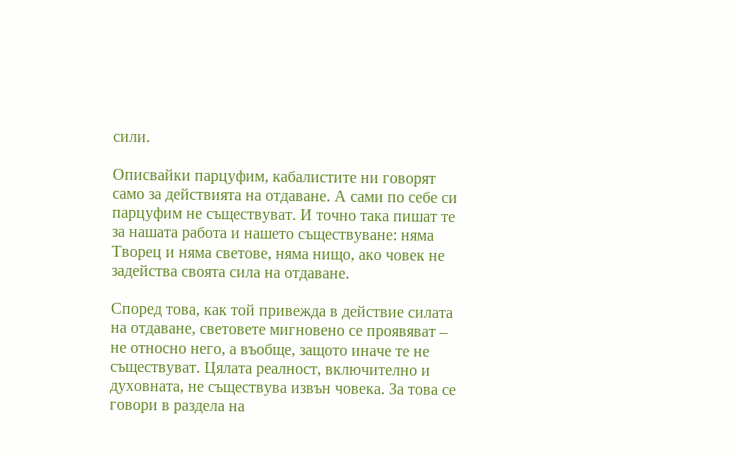сили.

Описвайки парцуфим, кабалистите ни говорят само за действията на отдаване. А сами по себе си парцуфим не съществуват. И точно така пишат те за нашата работа и нашето съществуване: няма Творец и няма светове, няма нищо, ако човек не задейства своята сила на отдаване.

Според това, как той привежда в действие силата на отдаване, световете мигновено се проявяват – не относно него, а въобще, защото иначе те не съществуват. Цялата реалност, включително и духовната, не съществува извън човека. За това се говори в раздела на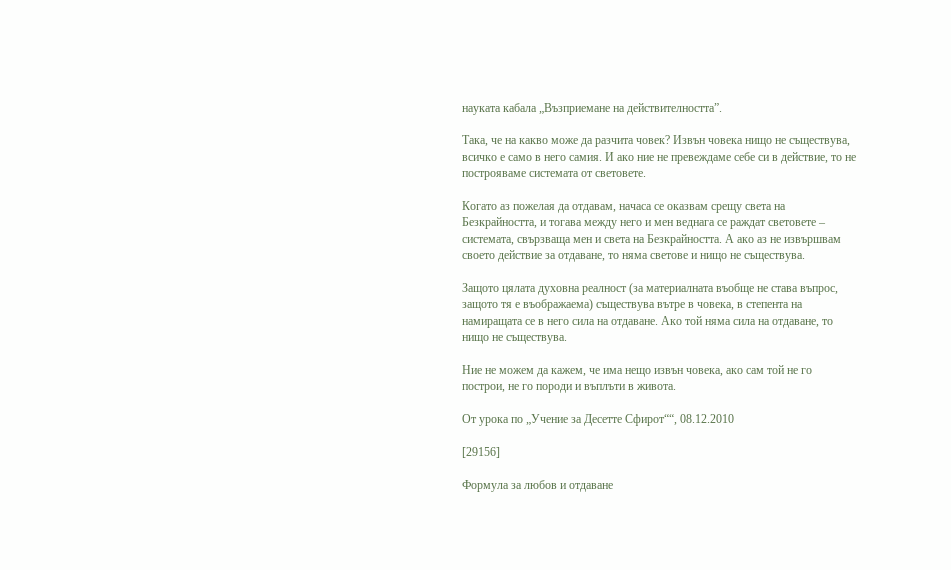науката кабала „Възприемане на действителността”.

Така, че на какво може да разчита човек? Извън човека нищо не съществува, всичко е само в него самия. И ако ние не превеждаме себе си в действие, то не построяваме системата от световете.

Когато аз пожелая да отдавам, начаса се оказвам срещу света на Безкрайността, и тогава между него и мен веднага се раждат световете – системата, свързваща мен и света на Безкрайността. А ако аз не извършвам своето действие за отдаване, то няма светове и нищо не съществува.

Защото цялата духовна реалност (за материалната въобще не става въпрос, защото тя е въображаема) съществува вътре в човека, в степента на намиращата се в него сила на отдаване. Ако той няма сила на отдаване, то нищо не съществува.

Ние не можем да кажем, че има нещо извън човека, ако сам той не го построи, не го породи и въплъти в живота.

От урока по „Учение за Десетте Сфирот““, 08.12.2010

[29156]

Формула за любов и отдаване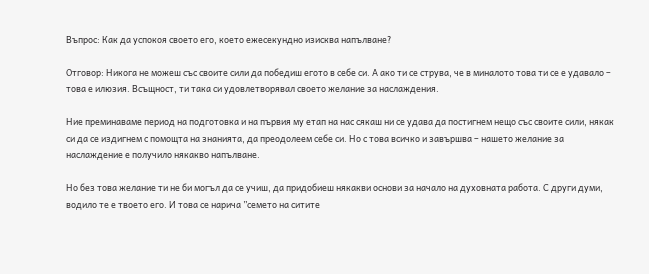Въпрос: Как да успокоя своето его, което ежесекундно изисква напълване?

Отговор: Никога не можеш със своите сили да победиш егото в себе си. А ако ти се струва, че в миналото това ти се е удавало – това е илюзия. Всъщност, ти така си удовлетворявал своето желание за наслаждения.

Ние преминаваме период на подготовка и на първия му етап на нас сякаш ни се удава да постигнем нещо със своите сили, някак си да се издигнем с помощта на знанията, да преодолеем себе си. Но с това всичко и завършва – нашето желание за наслаждение е получило някакво напълване.

Но без това желание ти не би могъл да се учиш, да придобиеш някакви основи за начало на духовната работа. С други думи, водило те е твоето его. И това се нарича ”семето на ситите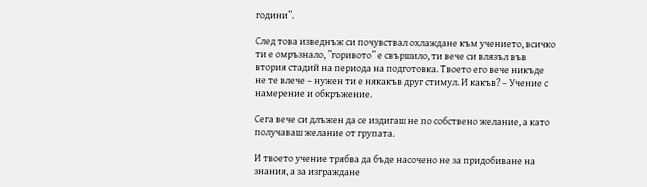години”.

След това изведнъж си почувствал охлаждане към учението, всичко ти е омръзнало, ”горивото” е свършило, ти вече си влязъл във втория стадий на периода на подготовка. Твоето его вече никъде не те влече – нужен ти е някакъв друг стимул. И какъв? – Учение с намерение и обкръжение.

Сега вече си длъжен да се издигаш не по собствено желание, а като получаваш желание от групата.

И твоето учение трябва да бъде насочено не за придобиване на знания, а за изграждане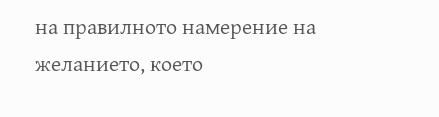на правилното намерение на желанието, което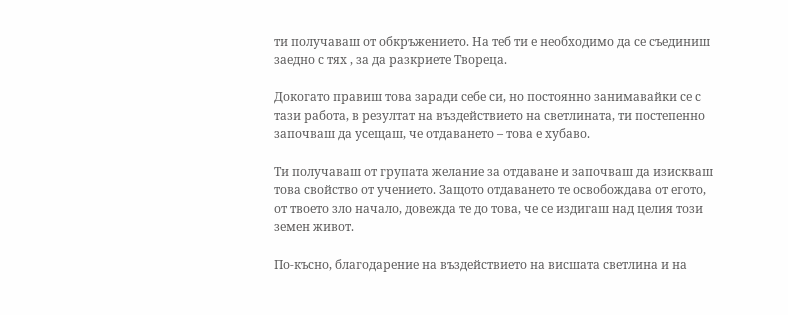ти получаваш от обкръжението. На теб ти е необходимо да се съединиш заедно с тях , за да разкриете Твореца.

Докогато правиш това заради себе си, но постоянно занимавайки се с тази работа, в резултат на въздействието на светлината, ти постепенно започваш да усещаш, че отдаването – това е хубаво.

Ти получаваш от групата желание за отдаване и започваш да изискваш това свойство от учението. Защото отдаването те освобождава от егото, от твоето зло начало, довежда те до това, че се издигаш над целия този земен живот.

По-късно, благодарение на въздействието на висшата светлина и на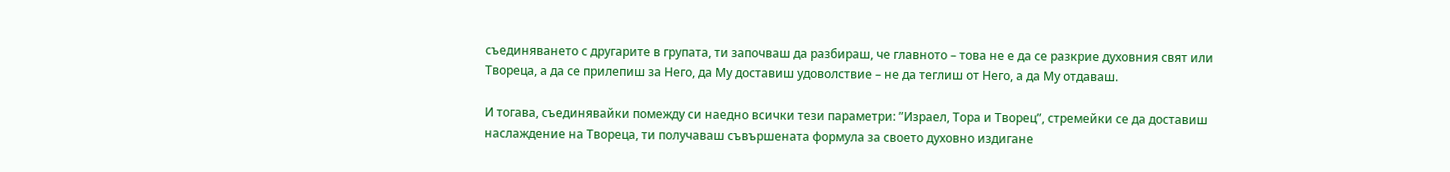съединяването с другарите в групата, ти започваш да разбираш, че главното – това не е да се разкрие духовния свят или Твореца, а да се прилепиш за Него, да Му доставиш удоволствие – не да теглиш от Него, а да Му отдаваш.

И тогава, съединявайки помежду си наедно всички тези параметри: ”Израел, Тора и Творец”, стремейки се да доставиш наслаждение на Твореца, ти получаваш съвършената формула за своето духовно издигане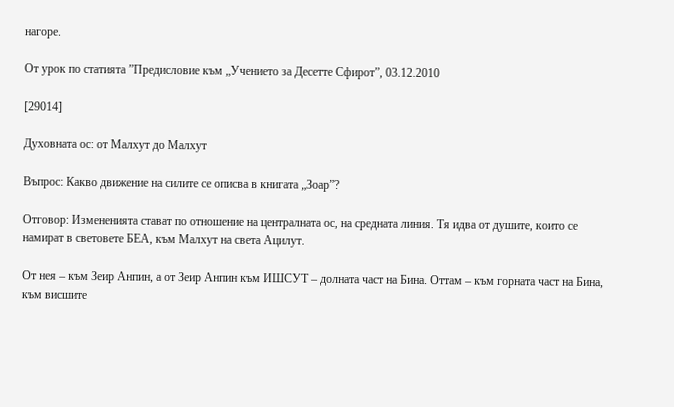нагоре.

От урок по статията ”Предисловие към „Учението за Десетте Сфирот”, 03.12.2010

[29014]

Духовната ос: от Малхут до Малхут

Въпрос: Какво движение на силите се описва в книгата „Зоар”?

Отговор: Измененията стават по отношение на централната ос, на средната линия. Тя идва от душите, които се намират в световете БЕА, към Малхут на света Ацилут.

От нея – към Зеир Анпин, а от Зеир Анпин към ИШСУТ – долната част на Бина. Оттам – към горната част на Бина, към висшите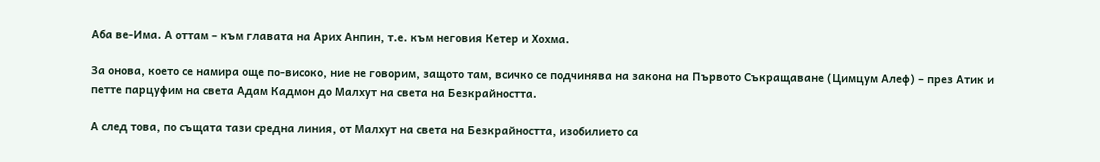Аба ве-Има. А оттам – към главата на Арих Анпин, т.е. към неговия Кетер и Хохма.

За онова, което се намира още по-високо, ние не говорим, защото там, всичко се подчинява на закона на Първото Съкращаване (Цимцум Алеф) – през Атик и петте парцуфим на света Адам Кадмон до Малхут на света на Безкрайността.

А след това, по същата тази средна линия, от Малхут на света на Безкрайността, изобилието са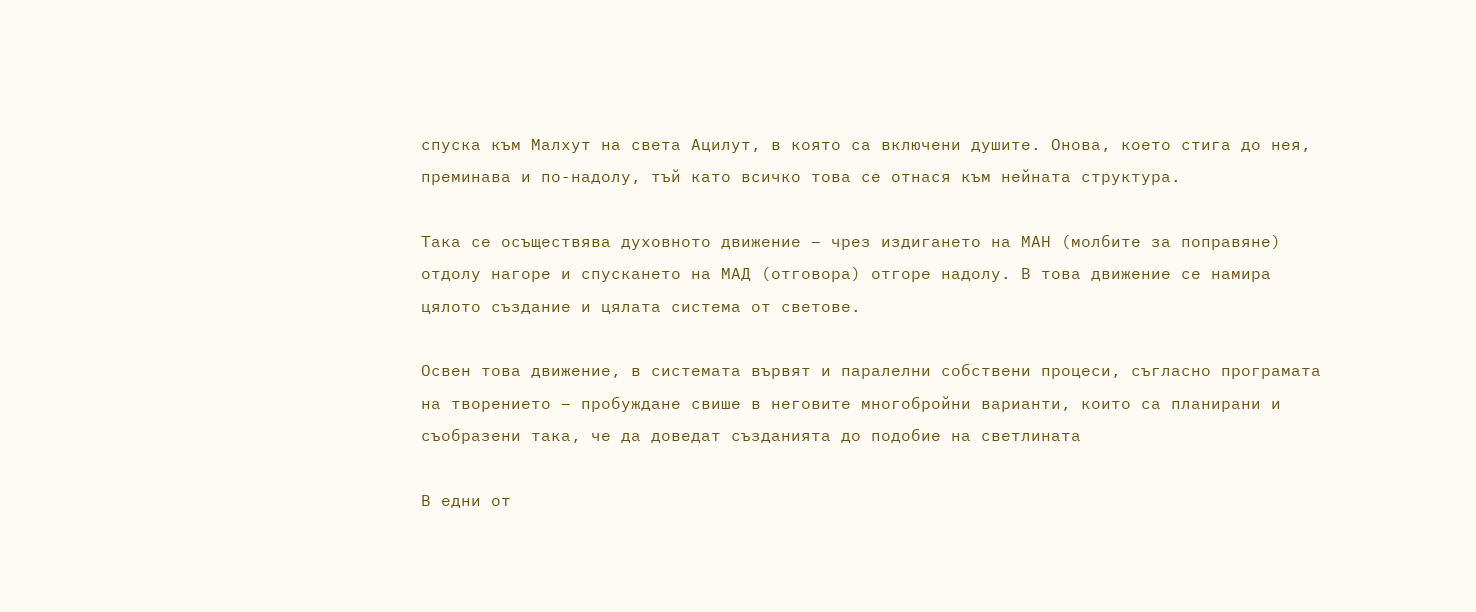спуска към Малхут на света Ацилут, в която са включени душите. Онова, което стига до нея, преминава и по-надолу, тъй като всичко това се отнася към нейната структура.

Така се осъществява духовното движение – чрез издигането на МАН (молбите за поправяне) отдолу нагоре и спускането на МАД (отговора) отгоре надолу. В това движение се намира цялото създание и цялата система от светове.

Освен това движение, в системата вървят и паралелни собствени процеси, съгласно програмата на творението – пробуждане свише в неговите многобройни варианти, които са планирани и съобразени така, че да доведат създанията до подобие на светлината

В едни от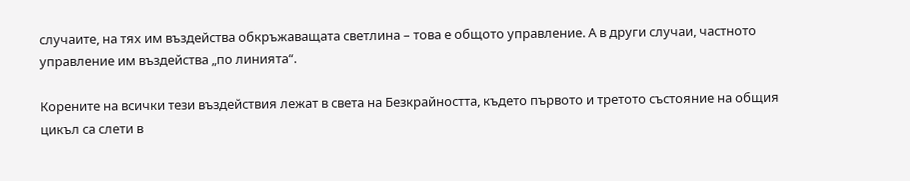случаите, на тях им въздейства обкръжаващата светлина – това е общото управление. А в други случаи, частното управление им въздейства „по линията“.

Корените на всички тези въздействия лежат в света на Безкрайността, където първото и третото състояние на общия цикъл са слети в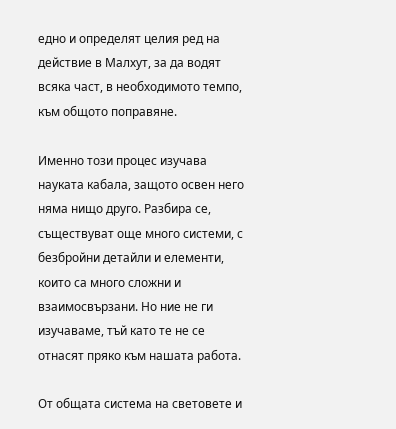едно и определят целия ред на действие в Малхут, за да водят всяка част, в необходимото темпо, към общото поправяне.

Именно този процес изучава науката кабала, защото освен него няма нищо друго. Разбира се, съществуват още много системи, с безбройни детайли и елементи, които са много сложни и взаимосвързани. Но ние не ги изучаваме, тъй като те не се отнасят пряко към нашата работа.

От общата система на световете и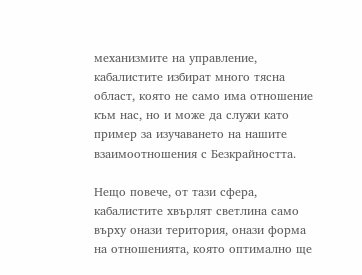механизмите на управление, кабалистите избират много тясна област, която не само има отношение към нас, но и може да служи като пример за изучаването на нашите взаимоотношения с Безкрайността.

Нещо повече, от тази сфера, кабалистите хвърлят светлина само върху онази територия, онази форма на отношенията, която оптимално ще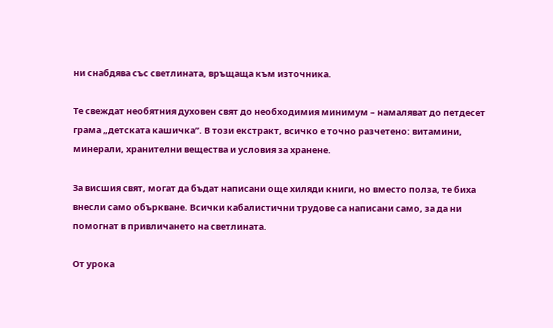ни снабдява със светлината, връщаща към източника.

Те свеждат необятния духовен свят до необходимия минимум – намаляват до петдесет грама „детската кашичка”. В този екстракт, всичко е точно разчетено: витамини, минерали, хранителни вещества и условия за хранене.

За висшия свят, могат да бъдат написани още хиляди книги, но вместо полза, те биха внесли само объркване. Всички кабалистични трудове са написани само, за да ни помогнат в привличането на светлината.

От урока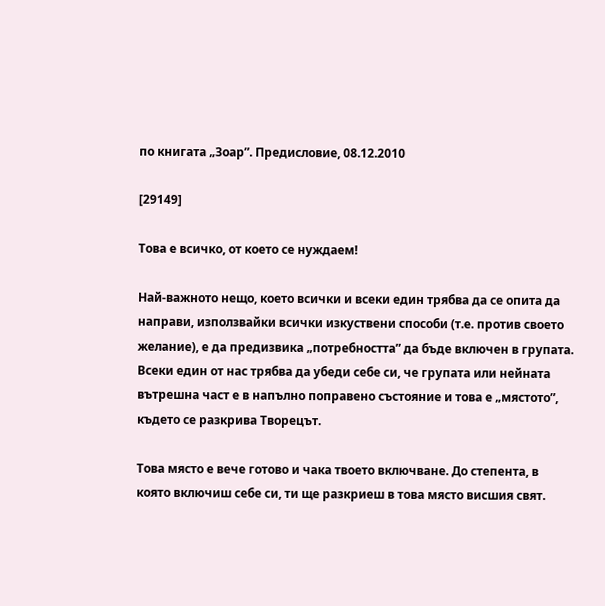по книгата „Зоар”. Предисловие, 08.12.2010

[29149]

Това е всичко, от което се нуждаем!

Най-важното нещо, което всички и всеки един трябва да се опита да направи, използвайки всички изкуствени способи (т.е. против своето желание), е да предизвика „потребността” да бъде включен в групата. Всеки един от нас трябва да убеди себе си, че групата или нейната вътрешна част е в напълно поправено състояние и това е „мястото”, където се разкрива Творецът.

Това място е вече готово и чака твоето включване. До степента, в която включиш себе си, ти ще разкриеш в това място висшия свят.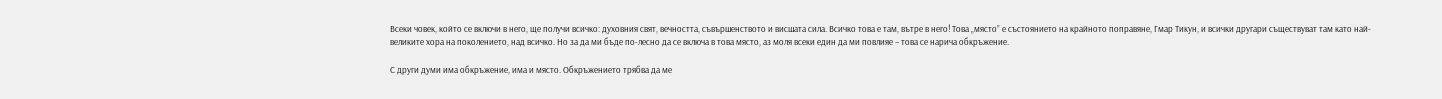Всеки човек, който се включи в него, ще получи всичко: духовния свят, вечността, съвършенството и висшата сила. Всичко това е там, вътре в него! Това „място” е състоянието на крайното поправяне, Гмар Тикун, и всички другари съществуват там като най-великите хора на поколението, над всичко. Но за да ми бъде по-лесно да се включа в това място, аз моля всеки един да ми повлияе – това се нарича обкръжение.

С други думи има обкръжение, има и място. Обкръжението трябва да ме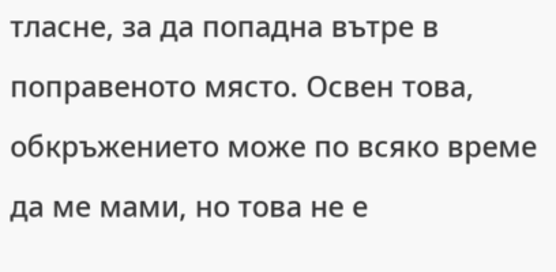тласне, за да попадна вътре в поправеното място. Освен това, обкръжението може по всяко време да ме мами, но това не е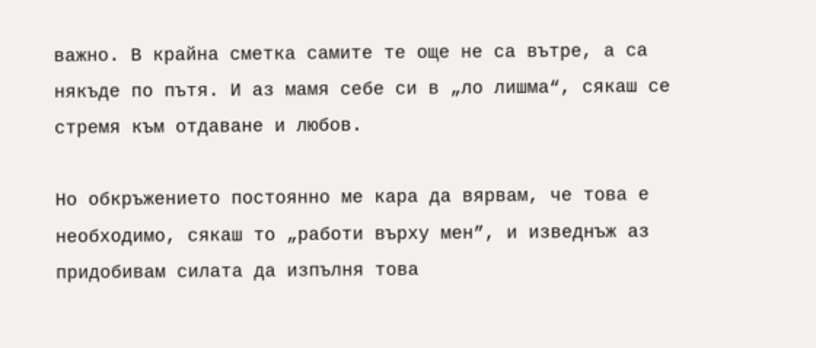важно. В крайна сметка самите те още не са вътре, а са някъде по пътя. И аз мамя себе си в „ло лишма“, сякаш се стремя към отдаване и любов.

Но обкръжението постоянно ме кара да вярвам, че това е необходимо, сякаш то „работи върху мен”, и изведнъж аз придобивам силата да изпълня това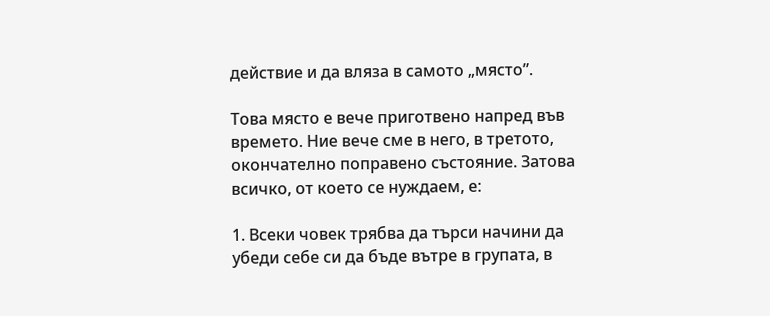действие и да вляза в самото „място”.

Това място е вече приготвено напред във времето. Ние вече сме в него, в третото, окончателно поправено състояние. Затова всичко, от което се нуждаем, е:

1. Всеки човек трябва да търси начини да убеди себе си да бъде вътре в групата, в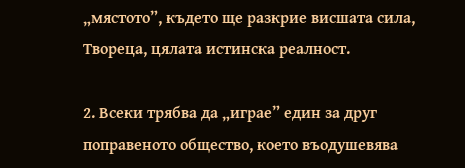„мястото”, където ще разкрие висшата сила, Твореца, цялата истинска реалност.

2. Всеки трябва да „играе” един за друг поправеното общество, което въодушевява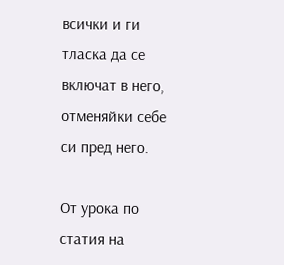всички и ги тласка да се включат в него, отменяйки себе си пред него.

От урока по статия на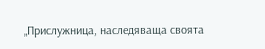„Прислужница, наследяваща своята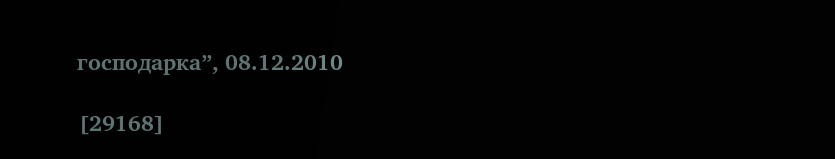господарка”, 08.12.2010

[29168]